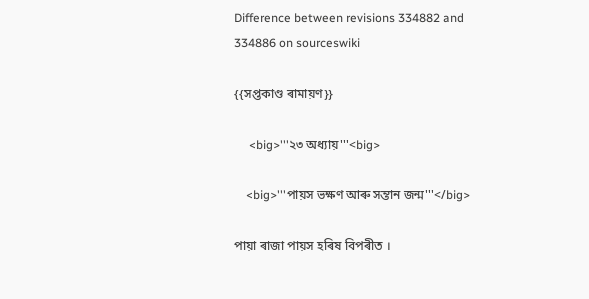Difference between revisions 334882 and 334886 on sourceswiki

{{সপ্তকাণ্ড ৰামায়ণ}}

     <big>'''২৩ অধ্যায়'''<big>

    <big>'''পায়স ভক্ষণ আৰু সন্তান জন্ম'''</big>

পায়া ৰাজা পায়স হৰিষ বিপৰীত ।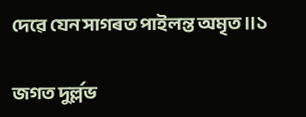দেৱে যেন সাগৰত পাইলন্ত অমৃত ॥১

জগত দুৰ্ল্লভ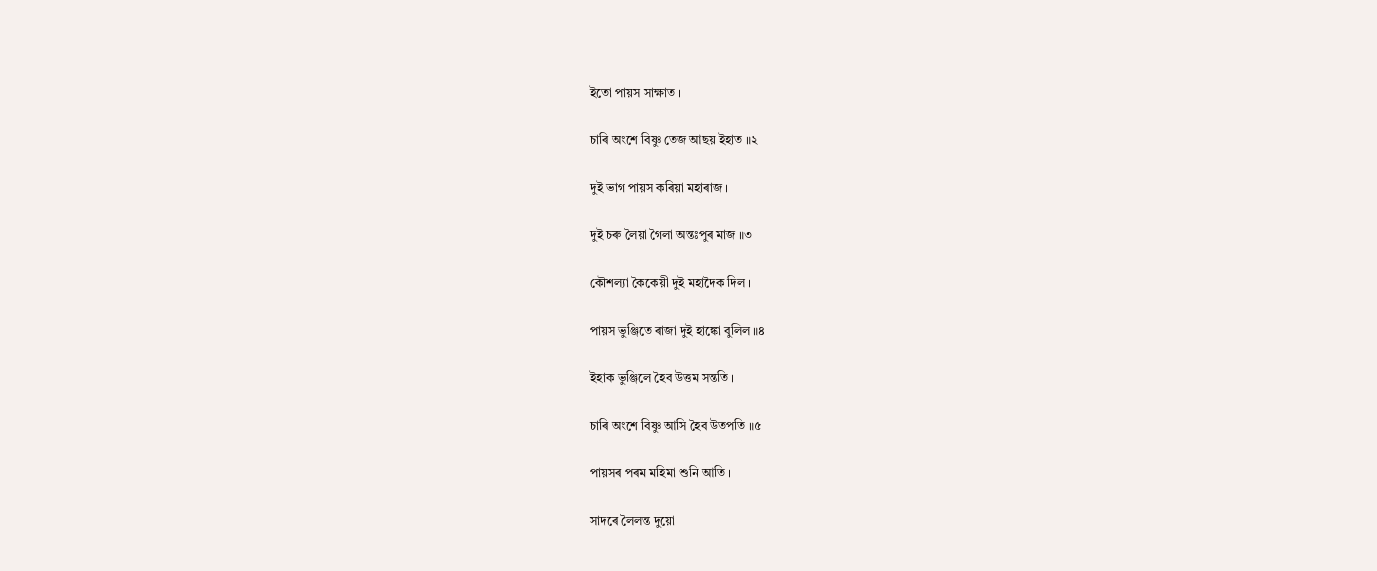ইতো পায়স সাক্ষাত ।

চাৰি অংশে বিষ্ণু তেজ আছয় ইহাত ॥২

দুই ভাগ পায়স কৰিয়া মহাৰাজ ।

দুই চৰু লৈয়া গৈলা অন্তঃপুৰ মাজ ॥৩

কৌশল্যা কৈকেয়ী দুই মহাদৈক দিল ।

পায়স ভুঞ্জিতে ৰাজা দুই হাঙ্কো বুলিল ॥৪

ইহাক ভুঞ্জিলে হৈব উত্তম সন্ততি ।

চাৰি অংশে বিষ্ণু আসি হৈব উতপতি ॥৫

পায়সৰ পৰম মহিমা শুনি আতি ।

সাদৰে লৈলন্ত দুয়ো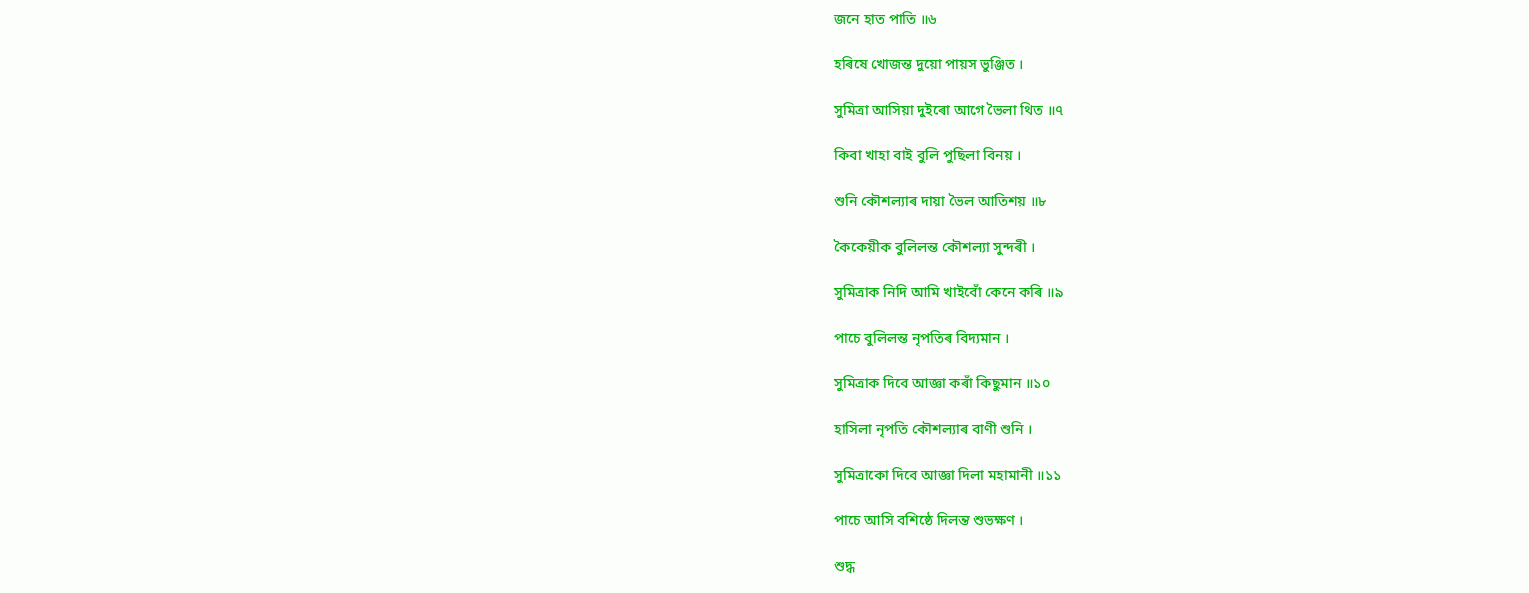জনে হাত পাতি ॥৬

হৰিষে খোজন্ত দুয়ো পায়স ভুঞ্জিত ।

সুমিত্ৰা আসিয়া দুইৰো আগে ভৈলা থিত ॥৭

কিবা খাহা বাই বুলি পুছিলা বিনয় ।

শুনি কৌশল্যাৰ দায়া ভৈল আতিশয় ॥৮

কৈকেয়ীক বুলিলন্ত কৌশল্যা সুন্দৰী ।

সুমিত্ৰাক নিদি আমি খাইবোঁ কেনে কৰি ॥৯

পাচে বুলিলন্ত নৃপতিৰ বিদ্যমান ।

সুমিত্ৰাক দিবে আজ্ঞা কৰাঁ কিছুমান ॥১০

হাসিলা নৃপতি কৌশল্যাৰ বাণী শুনি ।

সুমিত্ৰাকো দিবে আজ্ঞা দিলা মহামানী ॥১১

পাচে আসি বশিষ্ঠে দিলন্ত শুভক্ষণ ।

শুদ্ধ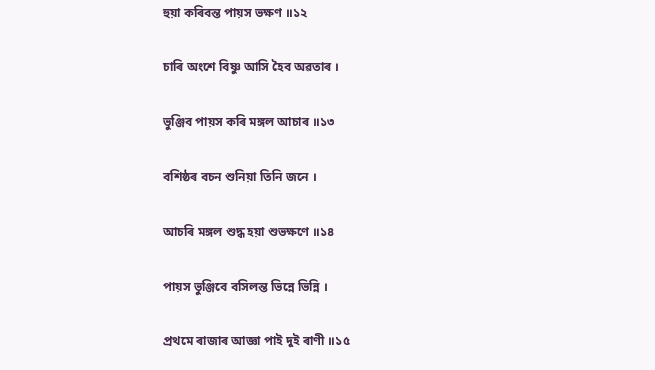হুয়া কৰিবন্ত পায়স ভক্ষণ ॥১২

চাৰি অংশে বিষ্ণু আসি হৈব অৱতাৰ ।

ভুঞ্জিব পায়স কৰি মঙ্গল আচাৰ ॥১৩

বশিষ্ঠৰ বচন শুনিয়া তিনি জনে ।

আচৰি মঙ্গল শুদ্ধ হয়া শুভক্ষণে ॥১৪

পায়স ভুঞ্জিবে বসিলন্ত ভিন্নে ভিন্নি ।

প্ৰথমে ৰাজাৰ আজ্ঞা পাই দুই ৰাণী ॥১৫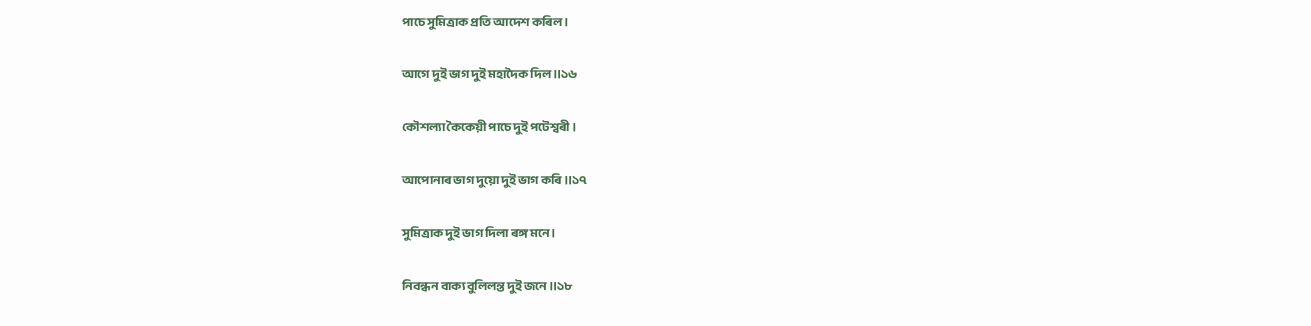পাচে সুমিত্ৰাক প্ৰতি আদেশ কৰিল ।

আগে দুই ভাগ দুই মহাদৈক দিল ॥১৬

কৌশল্যা কৈকেয়ী পাচে দুই পটেশ্বৰী ।

আপোনাৰ ভাগ দুয়ো দুই ভাগ কৰি ॥১৭

সুমিত্ৰাক দুই ভাগ দিলা ৰঙ্গ মনে ।

নিবন্ধন বাক্য বুলিলন্ত দুই জনে ॥১৮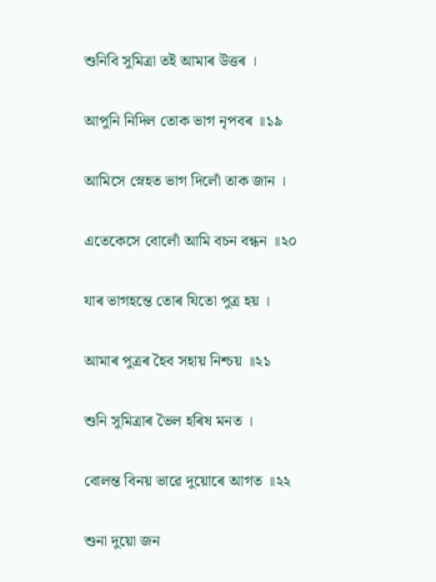শুনিবি সুমিত্ৰা তই আমাৰ উত্তৰ ।

আপুনি নিদিল তোক ভাগ নৃপবৰ ॥১৯

আমিসে স্নেহত ভাগ দিলোঁ তাক জান ।

এতেকেসে বোলোঁ আমি বচন বন্ধন ॥২০

যাৰ ভাগহন্তে তোৰ যিতো পুত্ৰ হয় ।

আমাৰ পুত্ৰৰ হৈব সহায় নিশ্চয় ॥২১

শুনি সুমিত্ৰাৰ ভৈল হৰিষ মনত ।

বোলন্ত বিনয় ভাৱে দুয়োৰে আগত ॥২২

শুনা দুয়ো জন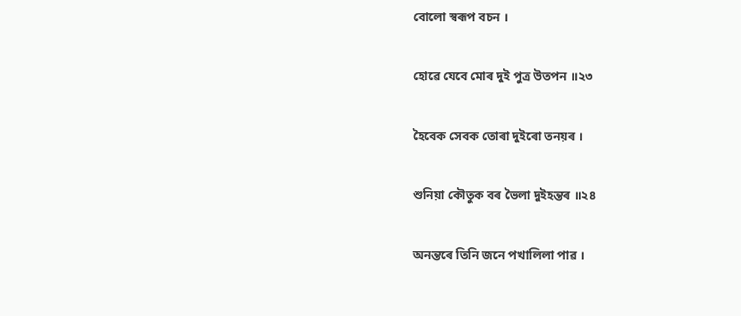বোলো স্বৰূপ বচন ।

হোৱে যেবে মোৰ দুই পুত্ৰ উতপন ॥২৩

হৈবেক সেবক তোৰা দুইৰো তনয়ৰ ।

শুনিয়া কৌতুক বৰ ভৈলা দুইহন্তৰ ॥২৪

অনন্তৰে তিনি জনে পখালিলা পাৱ ।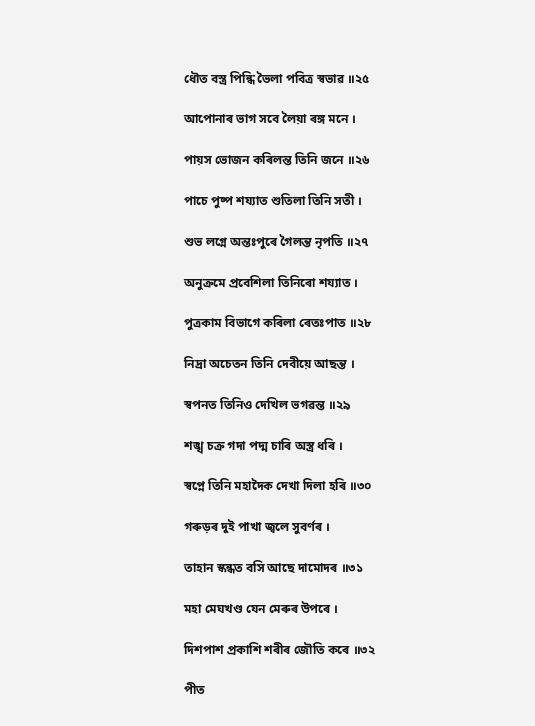ধৌত বস্ত্ৰ পিন্ধি ভৈলা পবিত্ৰ স্বভাৱ ॥২৫

আপোনাৰ ভাগ সবে লৈয়া ৰঙ্গ মনে ।

পায়স ভোজন কৰিলন্ত তিনি জনে ॥২৬

পাচে পুষ্প শয্যাত শুতিলা তিনি সতী ।

শুভ লগ্নে অন্তঃপুৰে গৈলন্ত নৃপতি ॥২৭

অনুক্ৰমে প্ৰবেশিলা তিনিৰো শয্যাত ।

পুত্ৰকাম বিভাগে কৰিলা ৰেতঃপাত ॥২৮

নিদ্ৰা অচেতন তিনি দেবীয়ে আছন্ত ।

স্বপনত তিনিও দেখিল ভগৱন্ত ॥২৯

শঙ্খ চক্ৰ গদা পদ্ম চাৰি অস্ত্ৰ ধৰি ।

স্বপ্নে তিনি মহাদৈক দেখা দিলা হৰি ॥৩০

গৰুড়ৰ দুই পাখা জ্বলে সুবৰ্ণৰ ।

তাহান স্কন্ধত বসি আছে দামোদৰ ॥৩১

মহা মেঘখণ্ড যেন মেৰুৰ উপৰে ।

দিশপাশ প্ৰকাশি শৰীৰ জৌতি কৰে ॥৩২

পীত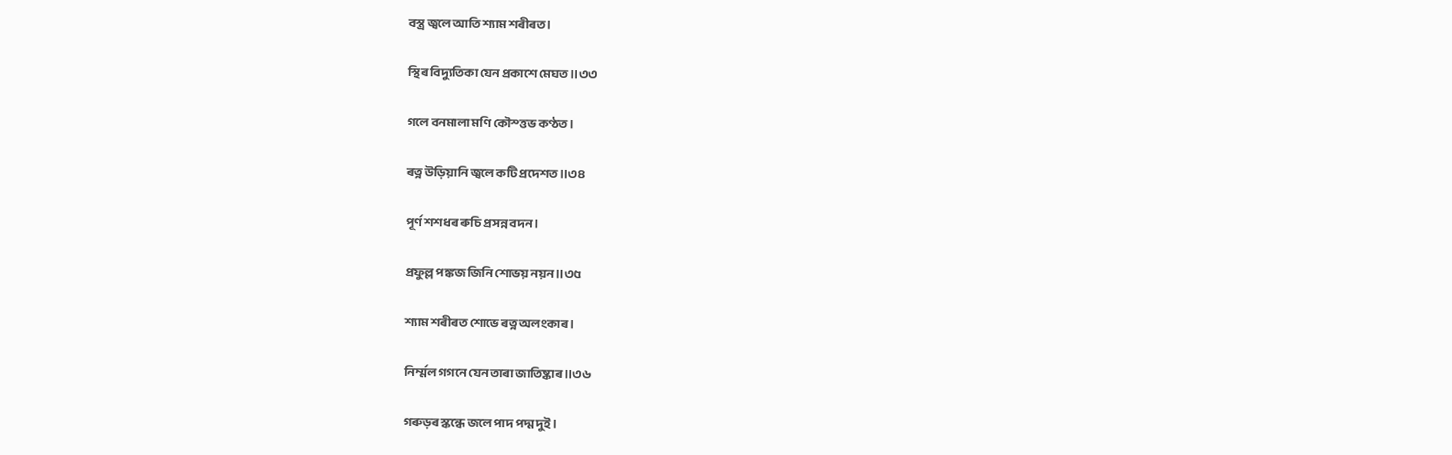বস্ত্ৰ জ্বলে আতি শ্যাম শৰীৰত ।

স্থিৰ বিদ্যুতিকা যেন প্ৰকাশে মেঘত ॥৩৩

গলে বনমালা মণি কৌস্ত্তভ কণ্ঠত ।

ৰত্ন উড়িয়ানি জ্বলে কটি প্ৰদেশত ॥৩৪

পূৰ্ণ শশধৰ ৰুচি প্ৰসন্ন বদন ।

প্ৰফুল্ল পঙ্কজ জিনি শোভয় নয়ন ॥৩৫

শ্যাম শৰীৰত শোভে ৰত্ন অলংকাৰ ।

নিৰ্ম্মল গগনে যেন তাৰা জাতিষ্কাৰ ॥৩৬

গৰুড়ৰ স্কন্ধে জলে পাদ পদ্ম দুই ।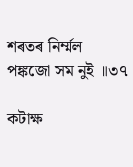শৰতৰ নিৰ্ম্মল পঙ্কজো সম নুই ॥৩৭

কটাক্ষ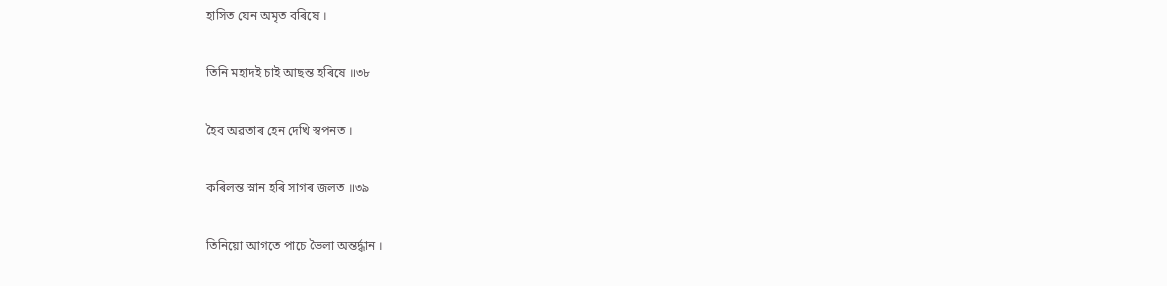হাসিত যেন অমৃত বৰিষে ।

তিনি মহাদই চাই আছন্ত হৰিষে ॥৩৮

হৈব অৱতাৰ হেন দেখি স্বপনত ।

কৰিলন্ত স্নান হৰি সাগৰ জলত ॥৩৯

তিনিয়ো আগতে পাচে ভৈলা অন্তৰ্দ্ধান ।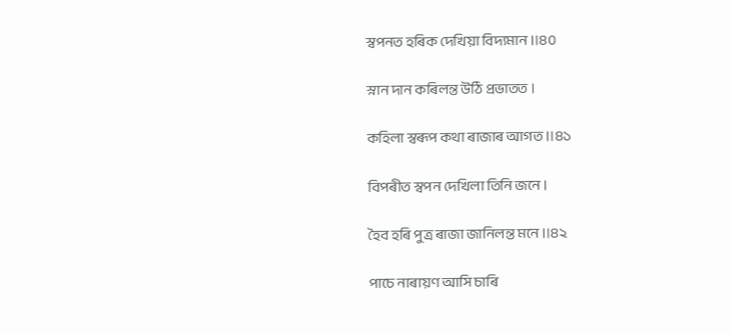স্বপনত হৰিক দেখিয়া বিদ্যমান ॥৪০

স্নান দান কৰিলন্ত উঠি প্ৰভাতত ।

কহিলা স্বৰূপ কথা ৰাজাৰ আগত ॥৪১

বিপৰীত স্বপন দেখিলা তিনি জনে ।

হৈব হৰি পুত্ৰ ৰাজা জানিলন্ত মনে ॥৪২

পাচে নাৰায়ণ আসি চাৰি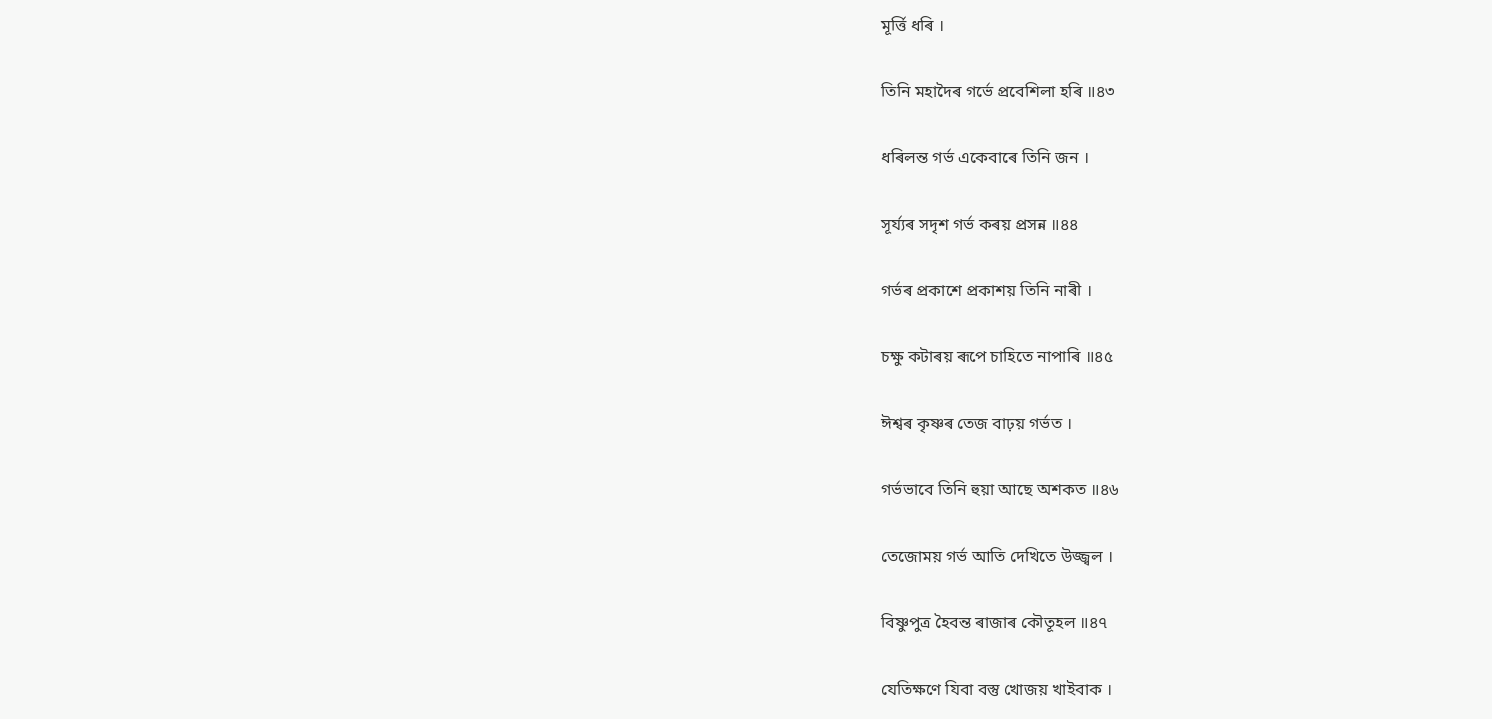মূৰ্ত্তি ধৰি ।

তিনি মহাদৈৰ গৰ্ভে প্ৰবেশিলা হৰি ॥৪৩

ধৰিলন্ত গৰ্ভ একেবাৰে তিনি জন ।

সূৰ্য্যৰ সদৃশ গৰ্ভ কৰয় প্ৰসন্ন ॥৪৪

গৰ্ভৰ প্ৰকাশে প্ৰকাশয় তিনি নাৰী ।

চক্ষু কটাৰয় ৰূপে চাহিতে নাপাৰি ॥৪৫

ঈশ্বৰ কৃষ্ণৰ তেজ বাঢ়য় গৰ্ভত ।

গৰ্ভভাবে তিনি হুয়া আছে অশকত ॥৪৬

তেজোময় গৰ্ভ আতি দেখিতে উজ্জ্বল ।

বিষ্ণুপুত্ৰ হৈবন্ত ৰাজাৰ কৌতূহল ॥৪৭

যেতিক্ষণে যিবা বস্তু খোজয় খাইবাক ।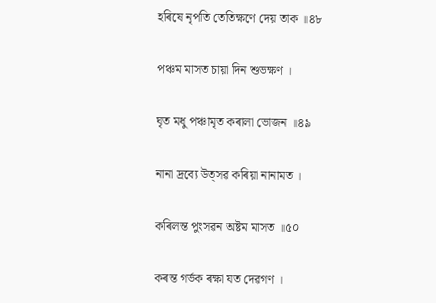হৰিষে নৃপতি তেতিক্ষণে দেয় তাক ॥৪৮

পঞ্চম মাসত চায়া দিন শুভক্ষণ ।

ঘৃত মধু পঞ্চামৃত কৰালা ভোজন ॥৪৯

নানা দ্ৰব্যে উত্সৱ কৰিয়া নানামত ।

কৰিলন্ত পুংসৱন অষ্টম মাসত ॥৫০

কৰন্ত গৰ্ভক ৰক্ষা যত দেৱগণ ।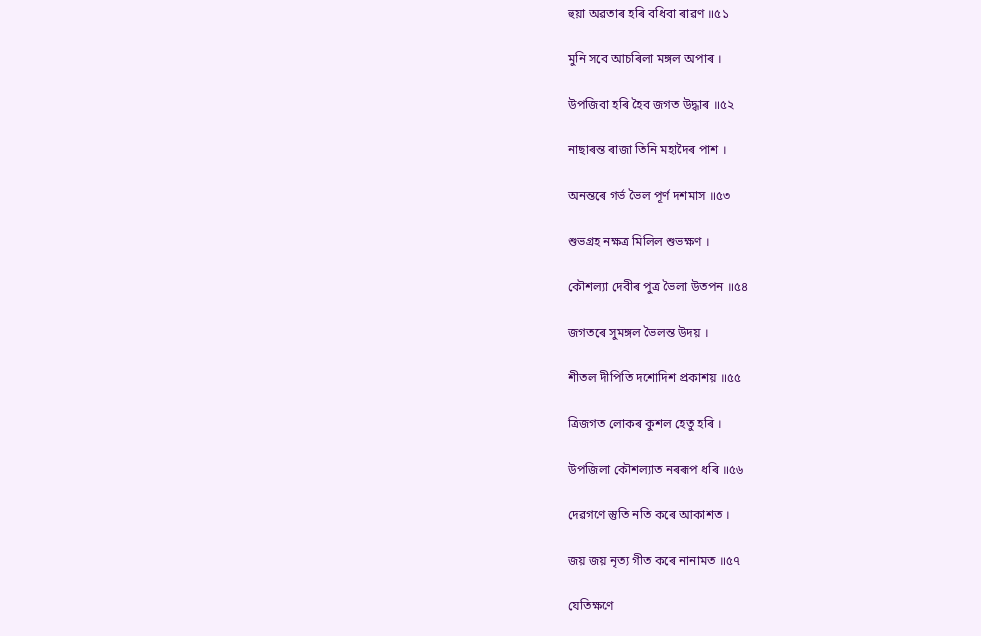হুয়া অৱতাৰ হৰি বধিবা ৰাৱণ ॥৫১

মুনি সবে আচৰিলা মঙ্গল অপাৰ ।

উপজিবা হৰি হৈব জগত উদ্ধাৰ ॥৫২

নাছাৰন্ত ৰাজা তিনি মহাদৈৰ পাশ ।

অনন্তৰে গৰ্ভ ভৈল পূৰ্ণ দশমাস ॥৫৩

শুভগ্ৰহ নক্ষত্ৰ মিলিল শুভক্ষণ ।

কৌশল্যা দেবীৰ পুত্ৰ ভৈলা উতপন ॥৫৪

জগতৰে সুমঙ্গল ভৈলন্ত উদয় ।

শীতল দীপিতি দশোদিশ প্ৰকাশয় ॥৫৫

ত্ৰিজগত লোকৰ কুশল হেতু হৰি ।

উপজিলা কৌশল্যাত নৰৰূপ ধৰি ॥৫৬

দেৱগণে স্তুতি নতি কৰে আকাশত ।

জয় জয় নৃত্য গীত কৰে নানামত ॥৫৭

যেতিক্ষণে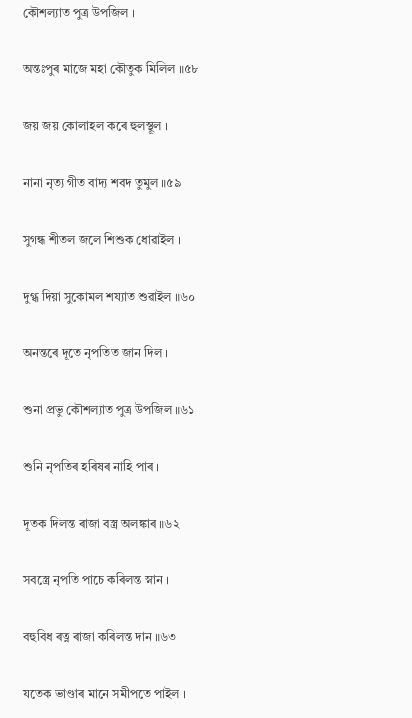কৌশল্যাত পুত্ৰ উপজিল ।

অন্তঃপুৰ মাজে মহা কৌতুক মিলিল ॥৫৮

জয় জয় কোলাহল কৰে হুলস্থূল ।

নানা নৃত্য গীত বাদ্য শবদ তুমুল ॥৫৯

সুগন্ধ শীতল জলে শিশুক ধোৱাইল ।

দুগ্ধ দিয়া সুকোমল শয্যাত শুৱাইল ॥৬০

অনন্তৰে দূতে নৃপতিত জান দিল ।

শুনা প্ৰভু কৌশল্যাত পুত্ৰ উপজিল ॥৬১

শুনি নৃপতিৰ হৰিষৰ নাহি পাৰ ।

দূতক দিলন্ত ৰাজা বস্ত্ৰ অলঙ্কাৰ ॥৬২

সবস্ত্ৰে নৃপতি পাচে কৰিলন্ত স্নান ।

বহুবিধ ৰত্ন ৰাজা কৰিলন্ত দান ॥৬৩

যতেক ভাণ্ডাৰ মানে সমীপতে পাইল ।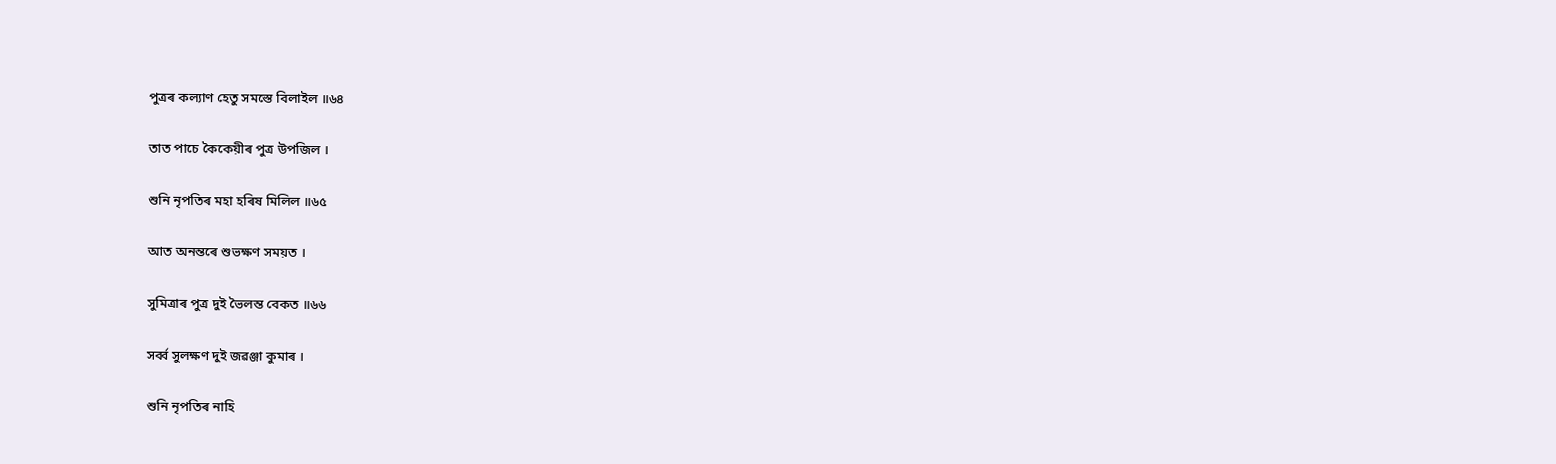পুত্ৰৰ কল্যাণ হেতু সমস্তে বিলাইল ॥৬৪

তাত পাচে কৈকেয়ীৰ পুত্ৰ উপজিল ।

শুনি নৃপতিৰ মহা হৰিষ মিলিল ॥৬৫

আত অনন্তৰে শুভক্ষণ সময়ত ।

সুমিত্ৰাৰ পুত্ৰ দুই ভৈলন্ত বেকত ॥৬৬

সৰ্ব্ব সুলক্ষণ দুই জৱঞ্জা কুমাৰ ।

শুনি নৃপতিৰ নাহি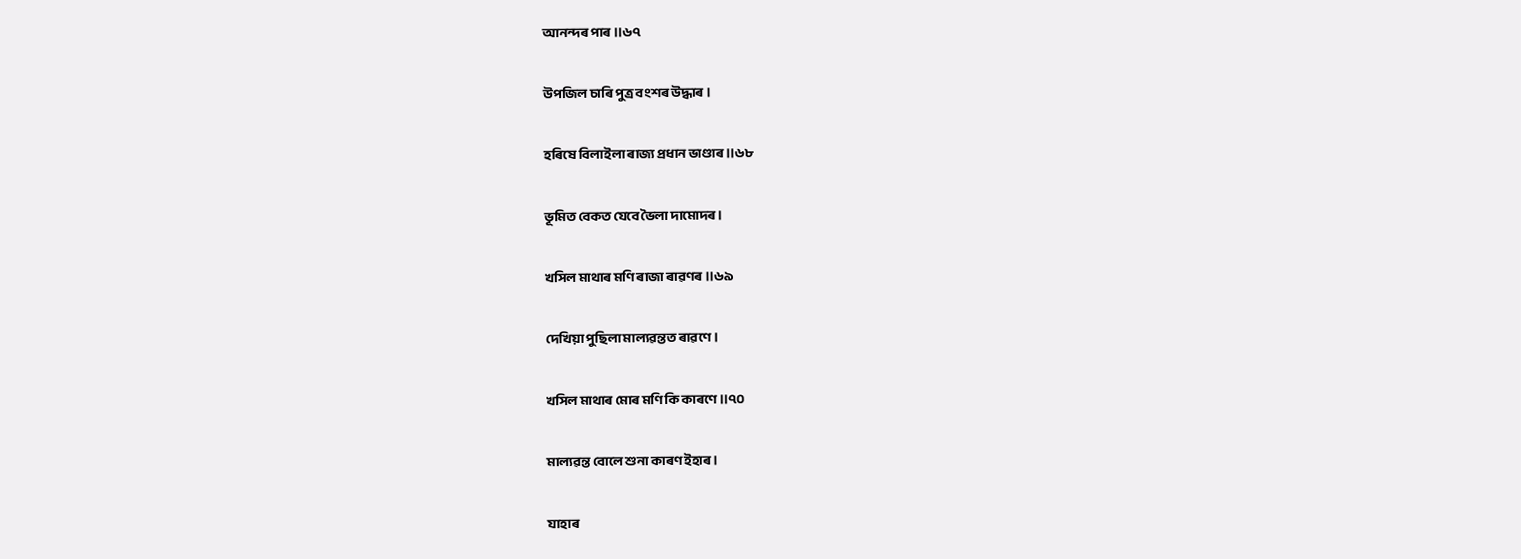আনন্দৰ পাৰ ॥৬৭

উপজিল চাৰি পুত্ৰ বংশৰ উদ্ধাৰ ।

হৰিষে বিলাইলা ৰাজ্য প্ৰধান ভাণ্ডাৰ ॥৬৮

ভূমিত বেকত যেবে ভৈলা দামোদৰ ।

খসিল মাথাৰ মণি ৰাজা ৰাৱণৰ ॥৬৯

দেখিয়া পুছিলা মাল্যৱন্তত ৰাৱণে ।

খসিল মাথাৰ মোৰ মণি কি কাৰণে ॥৭০

মাল্যৱন্ত বোলে শুনা কাৰণ ইহাৰ ।

যাহাৰ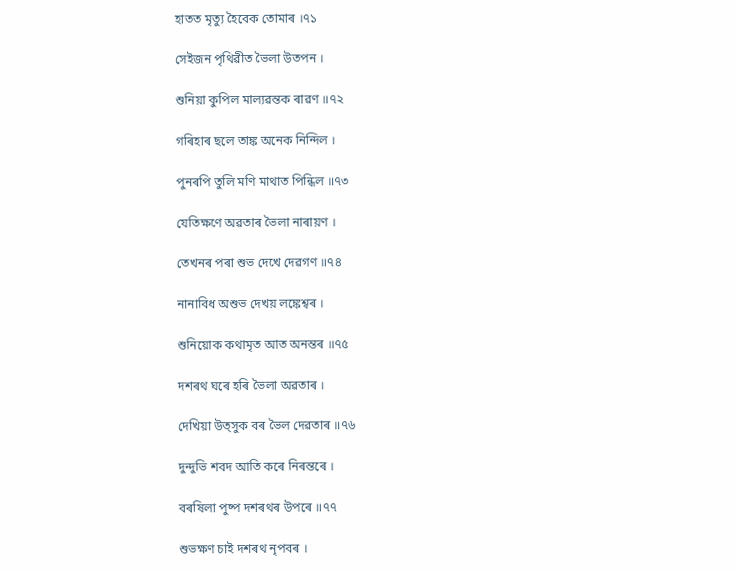হাতত মৃত্যু হৈবেক তোমাৰ ।৭১

সেইজন পৃথিৱীত ভৈলা উতপন ।

শুনিয়া কুপিল মাল্যৱন্তক ৰাৱণ ॥৭২

গৰিহাৰ ছলে তাঙ্ক অনেক নিন্দিল ।

পুনৰপি তুলি মণি মাথাত পিন্ধিল ॥৭৩

যেতিক্ষণে অৱতাৰ ভৈলা নাৰায়ণ ।

তেখনৰ পৰা শুভ দেখে দেৱগণ ॥৭৪

নানাবিধ অশুভ দেখয় লঙ্কেশ্বৰ ।

শুনিয়োক কথামৃত আত অনন্তৰ ॥৭৫

দশৰথ ঘৰে হৰি ভৈলা অৱতাৰ ।

দেখিয়া উত্সুক বৰ ভৈল দেৱতাৰ ॥৭৬

দুন্দুভি শবদ আতি কৰে নিৰন্তৰে ।

বৰষিলা পুষ্প দশৰথৰ উপৰে ॥৭৭

শুভক্ষণ চাই দশৰথ নৃপবৰ ।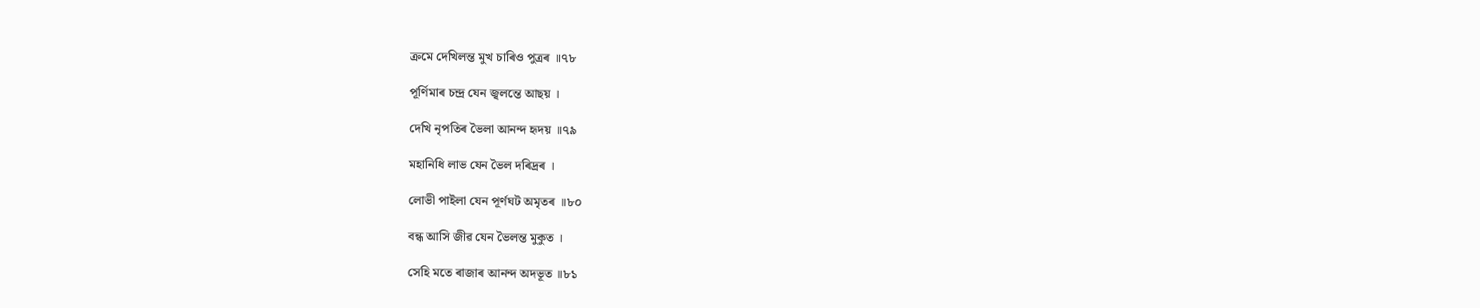ক্ৰমে দেখিলন্ত মুখ চাৰিও পুত্ৰৰ ॥৭৮

পূৰ্ণিমাৰ চন্দ্ৰ যেন জ্বলন্তে আছয় ।

দেখি নৃপতিৰ ভৈলা আনন্দ হৃদয় ॥৭৯

মহানিধি লাভ যেন ভৈল দৰিদ্ৰৰ ।

লোভী পাইলা যেন পূৰ্ণঘট অমৃতৰ ॥৮০

বন্ধ আসি জীৱ যেন ভৈলন্ত মুকুত ।

সেহি মতে ৰাজাৰ আনন্দ অদভূত ॥৮১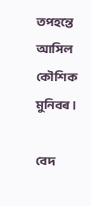তপহন্তে আসিল কৌশিক মুনিবৰ ।

বেদ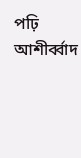পঢ়ি আশীৰ্ব্বাদ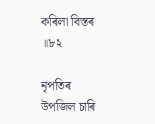কৰিলা বিস্তৰ ॥৮২

নৃপতিৰ উপজিল চাৰি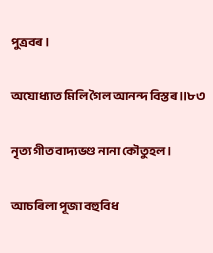পুত্ৰবৰ ।

অযোধ্যাত মিলি গৈল আনন্দ বিস্তৰ ॥৮৩

নৃত্য গীত বাদ্যভণ্ড নানা কৌতুহল ।

আচৰিলা পূজা বহুবিধ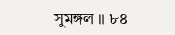সুমঙ্গল ॥ ৮৪